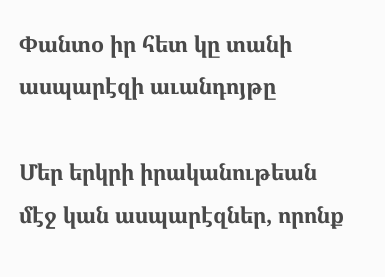Փանտօ իր հետ կը տանի ասպարէզի աւանդոյթը

Մեր երկրի իրականութեան մէջ կան ասպարէզներ, որոնք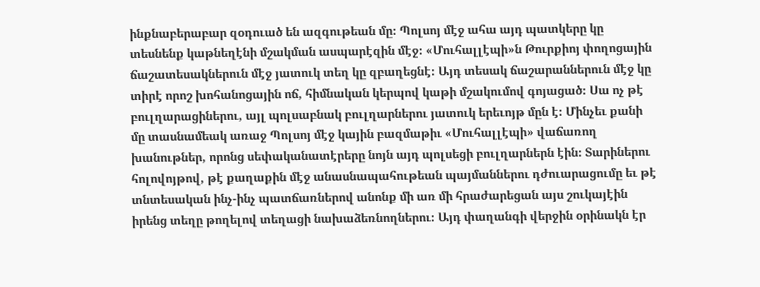ինքնաբերաբար զօդուած են ազգութեան մը։ Պոլսոյ մէջ ահա այդ պատկերը կը տեսնենք կաթնեղէնի մշակման ասպարէզին մէջ։ «Մուհալլէպի»ն Թուրքիոյ փողոցային ճաշատեսակներուն մէջ յատուկ տեղ կը զբաղեցնէ։ Այդ տեսակ ճաշարաններուն մէջ կը տիրէ որոշ խոհանոցային ոճ, հիմնական կերպով կաթի մշակումով գոյացած։ Սա ոչ թէ բուլղարացիներու, այլ պոլսաբնակ բուլղարներու յատուկ երեւոյթ մըն է։ Մինչեւ քանի մը տասնամեակ առաջ Պոլսոյ մէջ կային բազմաթիւ «Մուհալլէպի» վաճառող խանութներ, որոնց սեփականատէրերը նոյն այդ պոլսեցի բուլղարներն էին։ Տարիներու հոլովոյթով, թէ քաղաքին մէջ անասնապահութեան պայմաններու դժուարացումը եւ թէ տնտեսական ինչ-ինչ պատճառներով անոնք մի առ մի հրաժարեցան այս շուկայէին իրենց տեղը թողելով տեղացի նախաձեռնողներու։ Այդ փաղանգի վերջին օրինակն էր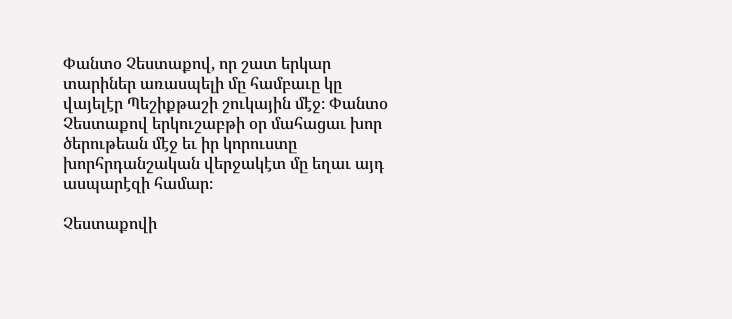Փանտօ Չեստաքով, որ շատ երկար տարիներ առասպելի մը համբաւը կը վայելէր Պեշիքթաշի շուկային մէջ։ Փանտօ Չեստաքով երկուշաբթի օր մահացաւ խոր ծերութեան մէջ եւ իր կորուստը խորհրդանշական վերջակէտ մը եղաւ այդ ասպարէզի համար։

Չեստաքովի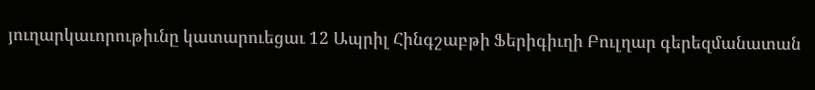յուղարկաւորութիւնը կատարուեցաւ 12 Ապրիլ Հինգշաբթի Ֆերիգիւղի Բուլղար գերեզմանատան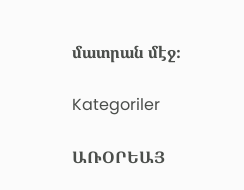մատրան մէջ։

Kategoriler

ԱՌՕՐԵԱՅ